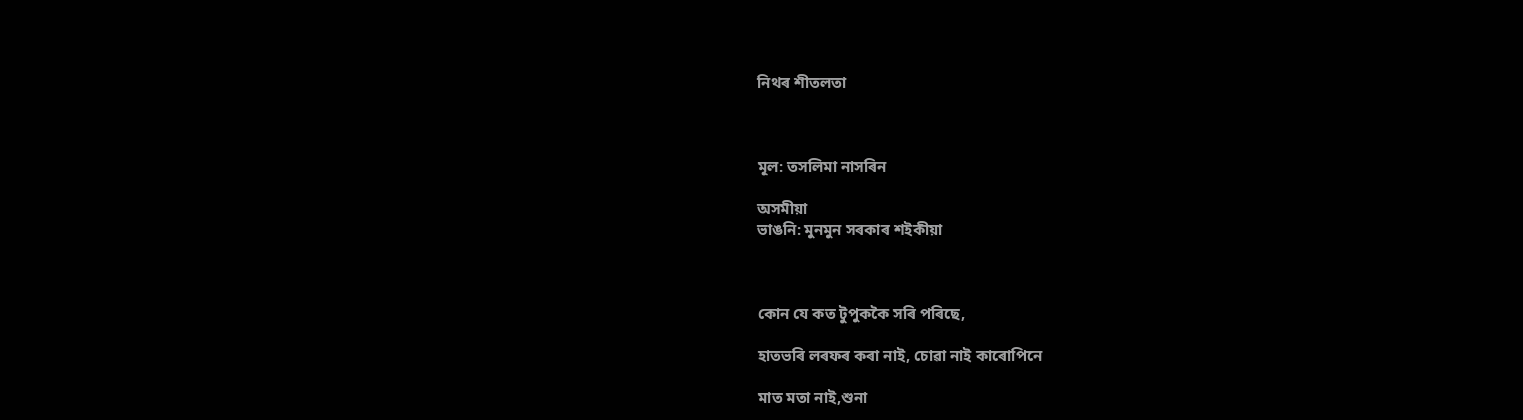নিথৰ শীতলতা



মূল: তসলিমা নাসৰিন

অসমীয়া
ভাঙনি: মুনমুন সৰকাৰ শইকীয়া



কোন যে কত টুপুককৈ সৰি পৰিছে,

হাতভৰি লৰফৰ কৰা নাই, চোৱা নাই কাৰোপিনে

মাত মতা নাই,শুনা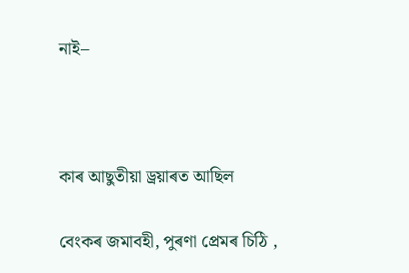নাই–



কাৰ আছুতীয়া ড্ৰয়াৰত আছিল

বেংকৰ জমাবহী, পুৰণা প্ৰেমৰ চিঠি ,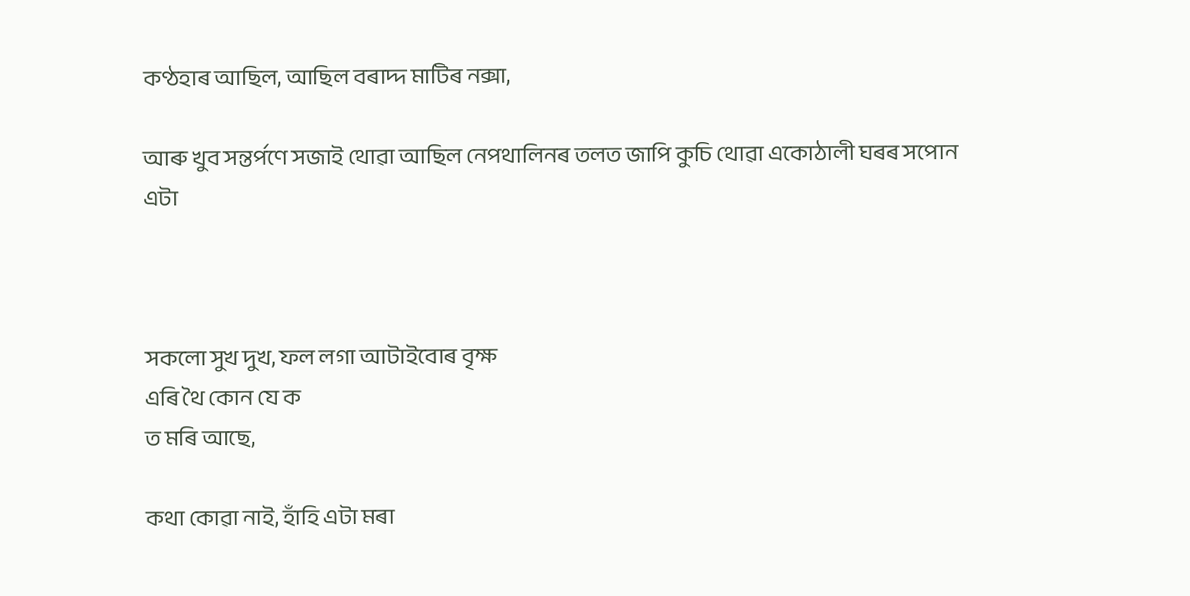কণ্ঠহাৰ আছিল, আছিল বৰাদ্দ মাটিৰ নক্সা,

আৰু খুব সন্তৰ্পণে সজাই থোৱা আছিল নেপথালিনৰ তলত জাপি কুচি থোৱা একোঠালী ঘৰৰ সপোন
এটা



সকলো সুখ দুখ, ফল লগা আটাইবোৰ বৃক্ষ
এৰি থৈ কোন যে ক
ত মৰি আছে,

কথা কোৱা নাই, হাঁহি এটা মৰা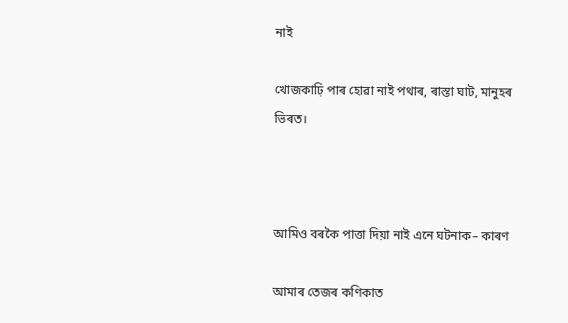নাই

খোজকাঢ়ি পাৰ হোৱা নাই পথাৰ, ৰাস্তা ঘাট, মানুহৰ ভিৰত।



আমিও বৰকৈ পাত্তা দিয়া নাই এনে ঘটনাক– কাৰণ

আমাৰ তেজৰ কণিকাত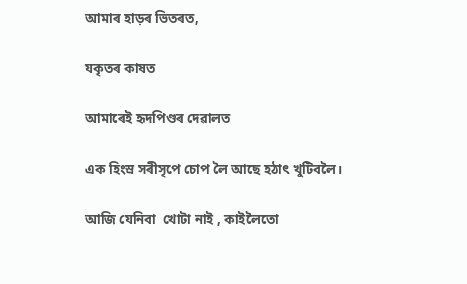আমাৰ হাড়ৰ ভিতৰত,

যকৃতৰ কাষত

আমাৰেই হৃদপিণ্ডৰ দেৱালত

এক হিংস্ৰ সৰীসৃপে চোপ লৈ আছে হঠাৎ খুটিবলৈ।

আজি যেনিবা  খোটা নাই , কাইলৈতো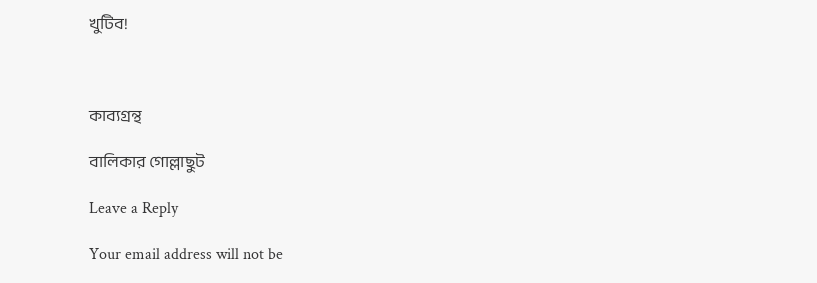খুটিব!



কাব্যগ্রন্থ

বালিকার গোল্লাছুট

Leave a Reply

Your email address will not be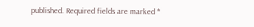published. Required fields are marked *